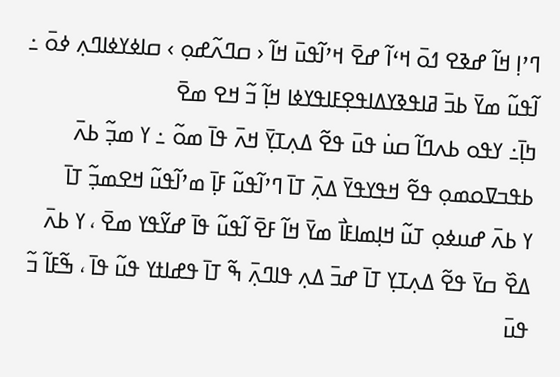ߣߴߊ߲ ߞߊ߬ ߝߢߐ ߗߋ߫ ߞߵߊ߬ ߝߐ߫ ߞߴߊ߬ߟߎ߫ ߞߊ߬ ‹ ߛߣߍ߬ߝߋ߲ › ߛߊߦߌߦߊߣߍ߲ ߦߋ߫ ߸ ߊ߬ߟߎ߬ ߘߌ߫ ߕߏ߫ ߥߊߟߢߌߡߊߟߐ߲ߓߊߟߌߦߊ ߞߊ߲߬ ߏ߬ ߞߐ ߘߐ߫
ߤߊ߲߫߸ ߌߟߋ ߕߍߣߊ߬ ߛߎ߭ ߟߎ߫ ߟߐ߬ ߡߍ߲ߠߌ߲߫ ߞߍ߫ ߟߊ߫ ߘߋ߬ ߸ ߌ ߘߏ߲߬ ߕߍ߫ ߕߟߏߜߋߘߋ߲ ߟߐ߬ ߞߟߌߟߌ߫ ߡߍ߲߫ ߠߊ߫ ߣߴߊ߬ߟߎ߬ ߓߊ߲߫ ߘߴߊ߬ߟߎ߬ ߞߐߘߏ߲߬ ߠߊ߫
ߌ ߕߍ߫ ߝߎߦߋ߲ ߠߎ߬ ߞߊ߲ߘߊߓߊ߯ ߘߌ߫ ߞߊ߬ ߓߐ߫ ߊ߬ߟߎ߬ ߟߊ߫ ߝߌ߬ߟߌ ߘߐ߫ ، ߌ ߕߍ߫ ߡߐ߰ ߛߌ߫ ߟߐ߬ ߡߍ߲ߠߌ߲ ߠߊ߫ ߝߏ߫ ߡߍ߲ ߟߊߣߍ߲߫ ߒ߬ ߠߊ߫ ߟߝߊߙߌ ߟߎ߬ ߟߊ߫ ، ߒ߬ߓߊ߬ ߏ߬ ߟߎ߫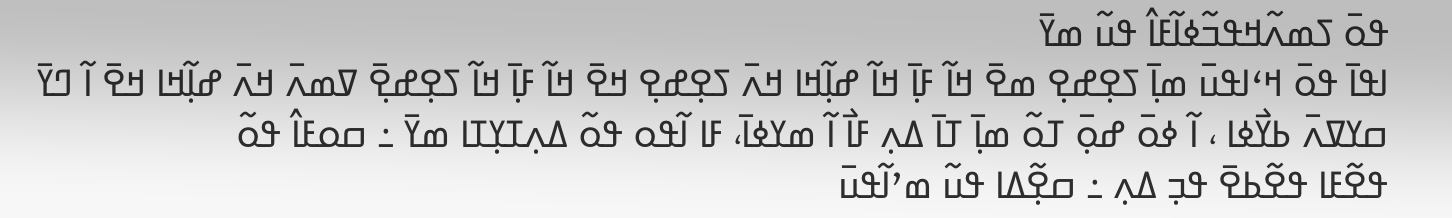ߟߋ߫ ߖߘߍ߬ߞߟߏ߬ߦߊ߬ߓߊ߮ ߟߎ߬ ߘߌ߫
ߊߟߊ߫ ߟߋ߫ ߞߵߊߟߎ߫ ߘߊ߲߫ ߖߐ߲ߝߐ߲ ߘߐ߫ ߞߊ߬ ߓߊ߲߫ ߞߊ߬ ߝߊ߲߬ߞߊ ߞߍ߫ ߖߐ߲ߝߐ߲ ߞߐ߫ ߞߊ߬ ߓߊ߲߫ ߞߊ߬ ߖߐ߲ߝߐ߲߫ ߜߘߍ߫ ߞߍ߫ ߝߊ߲߬ߞߊ ߞߐ߫ ߊ߬ ߣߌ߫ ߛߌߜߍ߫ ߕߌ߯ߦߊ ، ߊ߬ ߦߋ߫ ߝߋ߲߫ ߠߋ߬ ߘߊ߲߫ ߠߊ߫ ߡߍ߲ ߓߊ߯ ߊ߬ ߘߌߦߊ߫، ߓߊ ߊ߬ߟߋ ߟߋ߬ ߡߍ߲ߠߌ߲ߠߊ ߘߌ߫ ߸ ߛߋߓߊ߮ ߟߋ߬
ߟߐ߬ߓߊ ߟߐ߬ߕߐ߫ ߟߏ߲ ߡߍ߲ ߸ ߛߐ߲߬ߡߊ ߟߎ߬ ߘߴߊ߬ߟߎ߫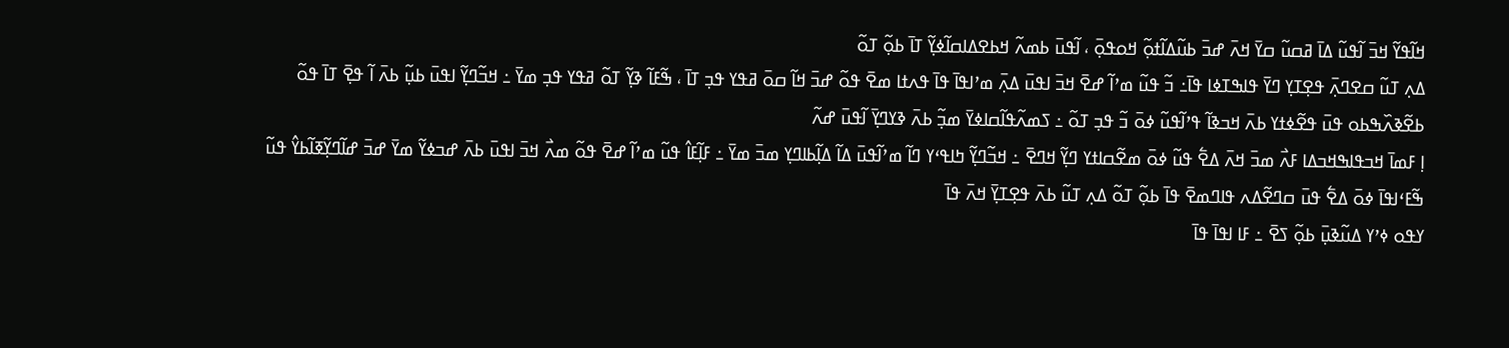ߞߊ߬ߟߌ߬ ߞߏ߫ ߊ߬ߟߎ߬ ߡߊ߫ ߥߛߎ߬ ߛߌ߫ ߞߍ߫ ߝߏ߫ ߕߎ߬ߡߊ߬ߙߋ߲߬ ߞߋߟߋ߲߫ ، ߊ߬ߟߎ߫ ߕߘߍ߬ ߞߕߐߡߊߛߊ߬ߦߌ߲߬ ߠߊ߫ ߕߋ߲߬ ߠߋ߬
ߡߍ߲ ߠߎ߬ ߛߐߣߍ߲߫ ߟߐ߲ߠߌ߲ ߣߌ߫ ߟߊߒߠߦߊ ߟߊ߫߸ ߏ߬ ߟߎ߬ ߘߴߊ߬ ߝߐ߫ ߞߏ߫ ߊߟߎ߫ ߡߍ߲߫ ߘߴߊߟߊ߫ ߟߊ߫ ߟߍߙߊ ߘߐ߫ ߟߋ߬ ߝߏ߫ ߞߊ߬ ߛߋ߫ ߥߟߌ ߟߏ߲ ߠߊ߫ ، ߒ߬ߓߊ߬ ߢߌ߲߬ ߠߋ߬ ߥߟߌ ߟߏ߲ ߘߌ߫ ߸ ߞߏ߬ߣߌ߲߬ ߊߟߎ߫ ߕߎ߲߬ ߕߍ߫ ߊ߬ ߟߐ߲߫ ߠߊ߫ ߟߋ߬
ߕߐ߬ߢߍ߰ߒߕߋ ߟߎ߫ ߟߐ߬ߦߙߌ ߕߍ߫ ߞߏߢߊ߬ ߟߴߊ߬ߟߎ߬ ߦߋ߫ ߏ߬ ߟߏ߲ ߠߋ߬ ߸ ߖߘߍ߬ߟߊ߬ߛߊߦߌ߫ ߘߏ߲߬ ߕߍ߫ ߢߌߣߌ߲߫ ߊ߬ߟߎ߫ ߝߍ߬
ߊ߲ ߓߘߊ߫ ߞߏߟߊߒߞߏߡߊ ߓߍ߯ ߘߏ߫ ߞߍ߫ ߡߐ߱ ߟߎ߬ ߦߋ߫ ߘߐ߬ߛߊߙߌ ߣߌ߲߬ ߞߣߐ߫ ߸ ߞߏ߬ߣߌ߲߬ ߤߊߟߵߌ ߣߊ߬ ߘߴߊ߬ߟߎ߫ ߡߊ߬ ߡߊ߲߬ߕߊߣߌ߲ ߘߏ߫ ߘߌ߫ ߸ ߓߊ߲߬ߓߊ߮ ߟߎ߬ ߘߴߊ߬ ߝߐ߫ ߟߋ߬ ߘߍ߯ ߞߏ߫ ߊߟߎ߫ ߕߍ߫ ߝߏߦߌ߬ ߘߌ߫ ߝߏ߫ ߝߊ߬ߣߌ߲߬ߧߊ߬ߕߌ߮ ߟߎ߬
ߒ߬ߓߵߊߟߊ߫ ߦߋ߫ ߡߐ߱ ߟߎ߫ ߛߣߐ߬ߡߍ ߟߊߣߘߐ߫ ߟߊ߫ ߕߋ߲߬ ߠߋ߬ ߡߍ߲ ߠߎ߬ ߕߍ߫ ߟߐ߲ߠߌ߲߫ ߞߍ߫ ߟߊ߫
ߌߟߋ ߦߴߌ ߡߎ߬ߢߎ߲߫ ߕߋ߲߬ ߖߐ߫ ߸ ߓߊ ߊߟߊ߫ ߟߊ߫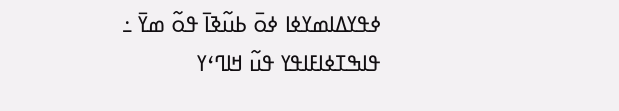ߦߟߌߡߊߘߌߦߊ ߦߋ߫ ߕߎ߬ߢߊ߫ ߟߋ߬ ߘߌ߫ ߸ ߟߊߒߠߦߊߓߊߟߌ ߟߎ߬ ߞߊߣߵߌ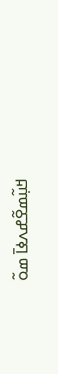ߞߎ߲߬ߘߐ߬ߝߍߦߊ߫ ߘߋ߬